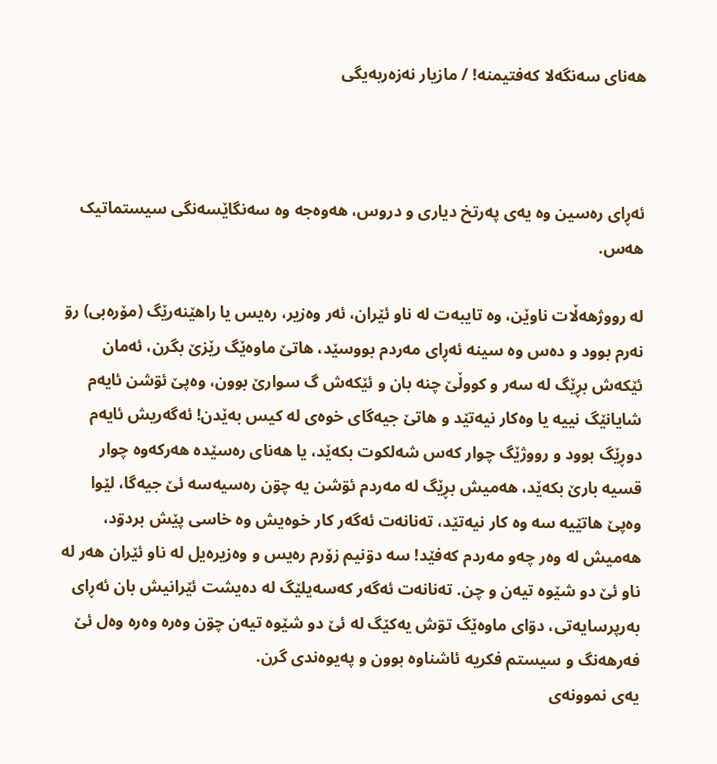هەنای سەنگەلا کەفتیمنە! / مازیار نەزەربەیگی



ئەڕای رەسین وە یەی پەرتخ دیاری و دروس، هەوەجە وە سەنگاێسەنگی سیستماتیک هەس.

لە رووژهەڵات ناوێن، وە تایبەت لە ناو ئێران، ئەر وەزیر، رەیس یا راهێنەرێگ (مۆرەبی) رۊ نەرم بوود و دەس وە سینە ئەڕای مەردم بووسێد، هاتێ ماوەێگ رێزێ بگرن، ئەمان ئێکەش بڕێگ له سەر و کووڵێ چنە بان و ئێکەش گ سوارێ بوون، وەپێ ئۊشن ئایەم شایانێگ نییە یا وەکار نیەتێد و هاتێ جیەگای خوەی لە کیس بەێدن! ئەگەریش ئایەم دوڕێگ بوود و رووژێگ چوار کەس شەلکوت بکەێد، یا هەنای رەسێده هەرکەوە چوار قسیە بارێ بکەێد، هەمیش بڕێگ لە مەردم ئۊشن یه چۊن رەسیەسە ئێ جیەگا، لێوا وەپێ هاتێیه سه وە کار نیەتێد، تەنانەت ئەگەر کار خوەیش وە خاسی پێش بردۊد، هەمیش لە وەر چەو مەردم کەفێد! سە دۊنیم زۆرم رەیس و وەزیرەیل له ناو ئێران هەر لە ناو ئێ دو شێوە تیەن و چن. تەنانەت ئەگەر کەسەیلێگ لە دەیشت ئێرانیش بان ئەڕای بەرپرسایەتی، دۊای ماوەێگ تۊش یەکێگ لە ئێ دو شێوە تیەن چۊن وەرە وەرە وەل ئێ فەرهەنگ و سیستم فکریە ئاشناوە بوون و پەیوەندی گرن.
یەی نموونەی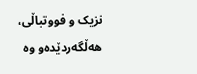نزیک و فووتباڵی، هەڵگەردێدەو وە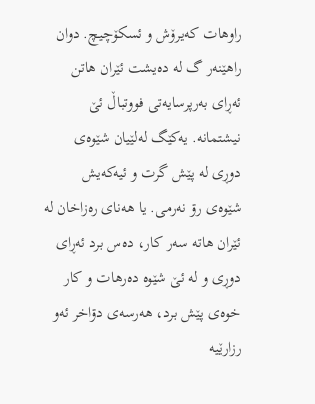راوهات کەیرۆش و ئسکۆچیچ. دوان راهێنەر گ لە دەیشت ئێران هاتن ئەڕای بەرپرسایەتی فووتباڵ ئێ نیشتمانە. یەکێگ لەلێیان شێوەی دوڕی لە پێش گرت و ئیەکەیش شێوەی رۊ نەرمی. یا هەنای رەزاخان لە ئێران هاتە سەر کار، دەس برد ئەڕای دوڕی و لە ئێ شێوە دەرهات و کار خوەی پێش برد، هەرسەی دۊاخر ئەو رزارێیە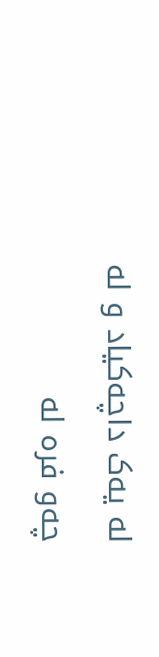لە یەک داچەکیاد و لە چەو فرە لە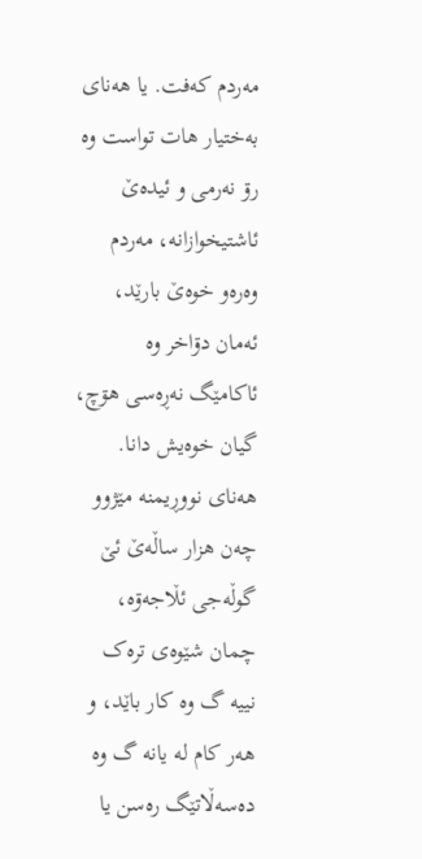مەردم کەفت. یا هەنای بەختیار هات تواست وە رۊ نەرمی و ئیدەێ ئاشتیخوازانە، مەردم وەرەو خوەێ بارێد، ئەمان دۊاخر وە ئاکامێگ نەڕەسی هۊچ، گیان خوەیش دانا. هەنای نووڕیمنە مێژوو چەن هزار ساڵەێ ئێ گوڵەجی ئڵاجەۊە، چمان شێوەی ترەک نییە گ وە کار باێد، و هەر کام لە یانە گ وە دەسەڵاتێگ رەسن یا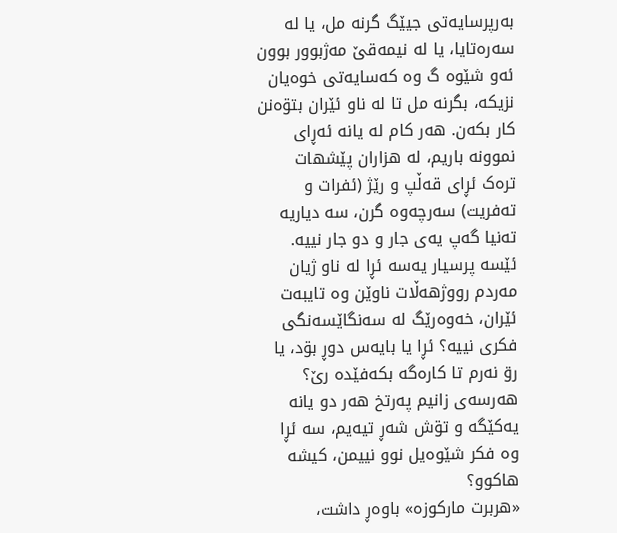بەرپرسایەتی جیێگ گرنە مل، یا لە سەرەتایا، یا لە نیمەقێ مەژبوور بوون ئەو شێوە گ وە کەسایەتی خوەیان نزیکە، بگرنە مل تا لە ناو ئێران بتۊەنن کار بکەن. هەر کام لە یانە ئەڕای نموونە باریم، له هزاران پێشهات ترەک ئڕای قەڵپ و رێژ (ئفرات و تەفریت) سەرچەوە گرن، سە دیاریە تەنیا گەپ یەی جار و دو جار نییە.
ئێسە پرسیار یەسە ئڕا لە ناو ژیان مەردم رووژهەڵات ناوێن وە تایبەت ئێران، خەوەرێگ لە سەنگاێسەنگی فکری نییە؟ ئڕا یا بایەس دوڕ بۊد، یا رۊ نەرم تا کارەگە بکەفێدە رێ؟ هەرسەی زانیم پەرتخ هەر دو یانە یەکێگە و تۊش شەڕ تیەیم، سە ئڕا وە فکر شێوەیل نوو نییمن، کیشە هاکوو؟
«هربرت مارکوزە» باوەڕ داشت،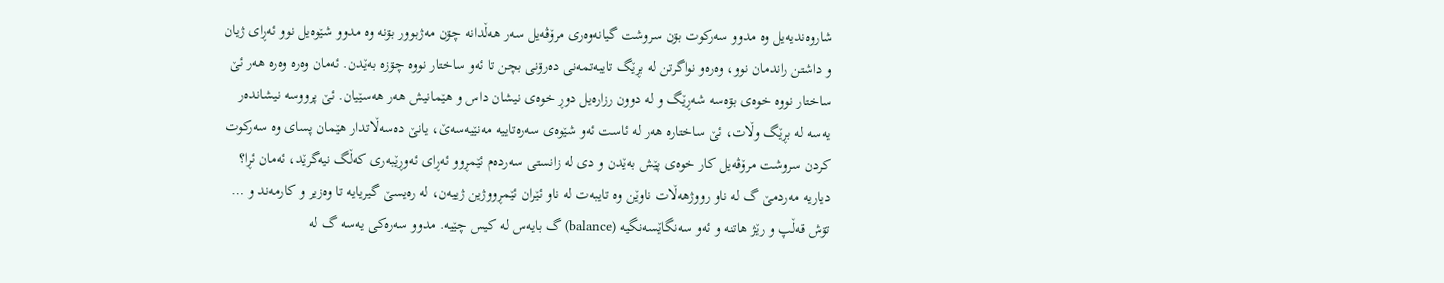شاروەندیەیل وە مدوو سەرکوت بۊن سروشت گیانەوەری مرۆڤەیل سەر هەڵدانە چۊن مەژبوور بۊنە وە مدوو شێوەیل نوو ئەڕای ژیان و داشتن راندمان نوو، وەرەو نواگرتن لە بڕێگ تایبەتمەنی دەرۊنی بچن تا ئەو ساختار نووە چۊزە بەێدن. ئەمان وەرە وەرە هەر ئێ ساختار نووە خوەی بۊەسە شەڕێگ و لە دوون رزارەیل دوڕ خوەی نیشان داس و هێمانیش هەر هەسێیان. ئێ پرووسە نیشاندەر یەسە لە بڕێگ وڵات، ئێ ساختارە هەر لە ئاست ئەو شێوەی سەرەتاییە مەنێیەسەێ، یانێ دەسەڵاتدار هێمان پسای وە سەرکوت کردن سروشت مرۆڤەیل کار خوەی پێش بەێدن و دی لە زانستی سەردەم ئێمڕوو ئەڕای ئەوڕێبەری کەڵگ نیەگرێد، ئەمان ئڕا؟
دیاریە مەردمێ گ لە ناو رووژهەڵات ناوێن وە تایبەت لە ناو ئێران ئێمڕووژین ژییەن، له رەیسێ گیریایه تا وەزیر و کارمەند و … تۊش قەڵپ و رێژ هاتنە و ئەو سەنگاێسەنگیە (balance) گ بایەس له کیس چێیه. مدوو سەرەکی یەسە گ لە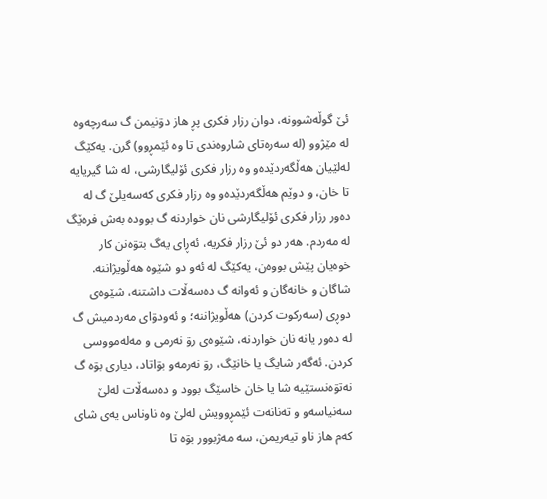ئێ گوڵەشوونە، دوان رزار فکری پڕ هاز دۊنیمن گ سەرچەوە لە مێژوو (لە سەرەتای شاروەندی تا وە ئێمڕوو) گرن. یەکێگ لەلێیان هەڵگەردێدەو وە رزار فکری ئۆلیگارشی، لە شا گیریایە تا خان، و دوێم هەڵگەردێدەو وە رزار فکری کەسەیلێ گ لە دەور رزار فکری ئۆلیگارشی نان خواردنە گ بوودە بەش فرەێگ لە مەردم. هەر دو ئێ رزار فکریە، ئەڕای یەگ بتۊەنن کار خوەیان پێش بووەن، یەکێگ لە ئەو دو شێوە هەڵویژاننە. شاگان و خانەگان و ئەوانە گ دەسەڵات داشتنە، شێوەی دوڕی (سەرکوت کردن) هەڵویژاننە؛ و ئەودۊای مەردمیش گ لە دەور یانە نان خواردنە، شێوەی رۊ نەرمی و مەلەمووسی کردن. ئەگەر شایگ یا خانێگ، رۊ نەرمەو بۊاتاد، دیاری بۊە گ نەتۊەنستێیە شا یا خان خاسێگ بوود و دەسەڵات لەلێ سەنیاسەو و تەنانەت ئێمڕوویش لەلێ وە ناوناس یەی شای کەم هاز ناو تیەریمن، سە مەژبوور بۊە تا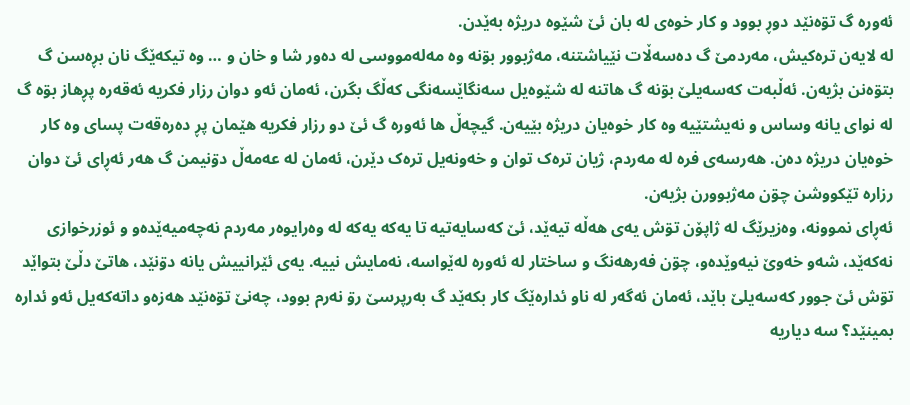ئەورە گ تۊەنێد دوڕ بوود و کار خوەی لە بان ئێ شێوە دریژە بەێدن.
لە لایەن ترەکیش، مەردمێ گ دەسەڵات نێیاشتنە، مەژبوور بۊنە وە مەلەمووسی لە دەور شا و خان و … وە تیکەێگ نان بڕەسن گ بتۊەنن بژیەن. ئەڵبەت کەسەیلێ بۊنە گ هاتنە لە شێوەیل سەنگاێسەنگی کەڵگ بگرن، ئەمان ئەو دوان رزار فکریە ئەقەرە پڕهاز بۊە گ لە نوای یانە وساس و نەیشتێیە وە کار خوەیان دریژە بێیەن. گیچەڵ ها ئەورە گ ئێ دو رزار فکریە هێمان پڕ دەرەقەت پسای وە کار خوەیان دریژە دەن. هەرسەی فرە لە مەردم، ژیان ترەک توان و خەونەیل ترەک دێرن، ئەمان لە عەمەڵ دۊنیمن گ هەر ئەڕای ئێ دوان رزارە تێکووشن چۊن مەژبوورن بژیەن.
ئەڕای نموونە، وەزیرێگ لە ژاپۆن تۊش یەی هەڵە تیەێد، ئێ کەسایەتیە تا یەکە یەکە لە وەرایوەر مەردم نەچەمیەێدەو و ئوزرخوازی نەکەێد، شەو خەوێ نیەوێدەو، چۊن فەرهەنگ و ساختار لە ئەورە لەێواسە، نەمایش نییە. یەی ئێرانییش یانە دۊنێد، هاتێ دڵێ بتواێد تۊش ئێ جوور کەسەیلێ باێد، ئەمان ئەگەر لە ناو ئدارەێگ کار بکەێد گ بەرپرسێ رۊ نەرم بوود، چەنێ تۊەنێد هەزەو داتەکەیل ئەو ئدارە بمینێد؟ سە دیاریە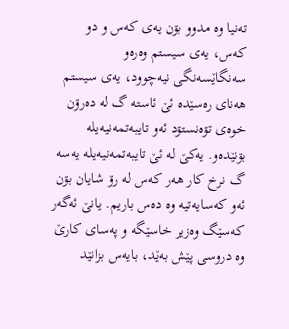تەنیا وە مدوو بۊن یەی کەس و دو کەس، یەی سیستم وەرەو سەنگاێسەنگی نیەچوود، یەی سیستم هەنای رەسێدە ئێ ئاستە گ لە دەرۊن خوەی تۊەنستۊد ئەو تایبەتمەنیەیلە بۊنێدەو. یەکێ لە ئێ تایبەتمەنیەیلە یەسە گ نرخ کار هەر کەس لە رۊ شایان بۊن ئەو کەسایەتیە وە دەس باریم. یانێ ئەگەر کەسێگ وەزیر خاسێگە و پەسای کارێ وە دروسی پێش بەێد، بایەس بزانێد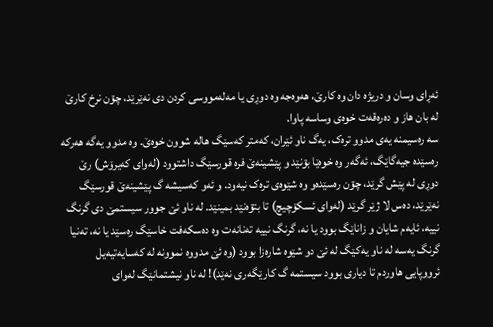ئەڕای وسان و دریژە دان وە کارێ، هەوەجە وە دوڕی یا مەلەمووسی کردن دی نەێرێد، چۊن نرخ کارێ لە بان هاز و دەرەقەت خوەی وساسە پاوا.
سە رەسیمنە یەی مدوو ترەک، یەگ ناو ئێران، کەمتر کەسێگ هالە شوون خوەێ. وە مدوو یەگە هەرکە رەسێدە جیەگاێگ، ئەگەر وە خوەێا بۊنێد و پێشینەێ فرە قورسێگ داشتوود (لەوای کەیرۆش) رێ دوڕی لە پێش گرێد، چۊن رەسێدەو وە شێوەی ترەک نیەود. و ئەو کەسیشە گ پێشینەێ قورسێگ نەێرێد، دەس لا ژێر گرێد (لەوای ئسکۆچیچ) تا بتۊەنێد بمینێد. لە ناو ئێ جوور سیستمێ دی گرنگ نییە، ئایەم شایان و زاناێگ بوود یا نە، گرنگ نییە تەنانەت وە دەسکەفت خاسێگ رەسێد یا نە، تەنیا گرنگ یەسە لە ناو یەکێگ لە ئێ دو شێوە شارەزا بوود (وە ئێ مدووە نموونە لە کەسایەتیەیل ئرووپایی هاوردم تا دیاری بوود سیستمە گ کارێگەری نەێد)! لە ناو نیشتمانێگ لەوای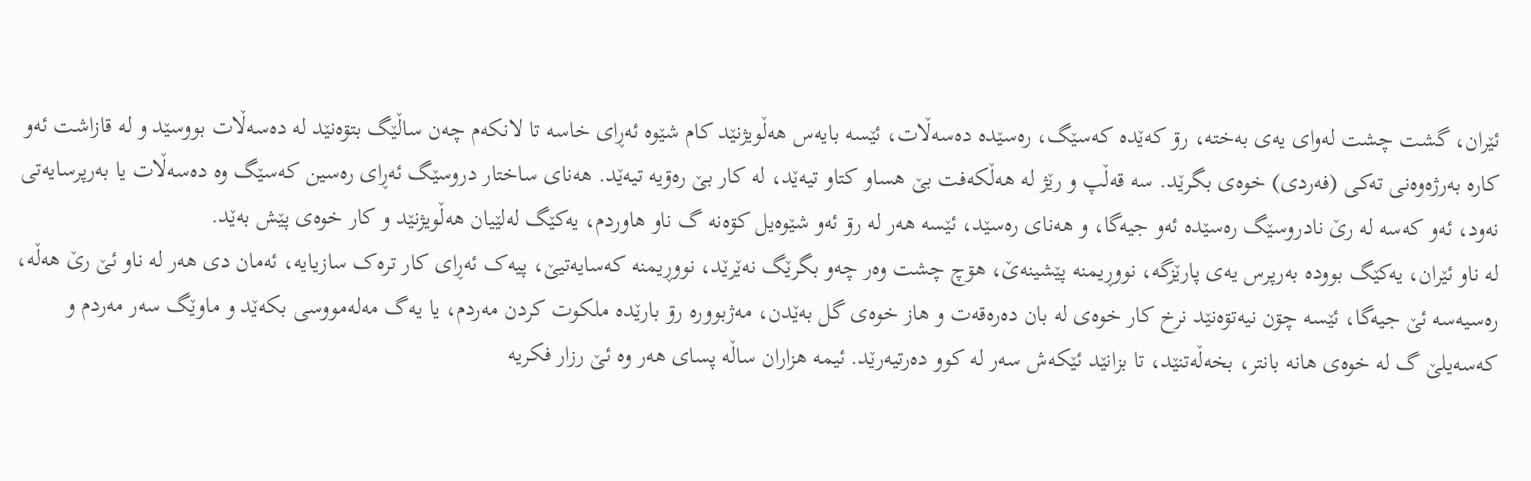ئێران، گشت چشت لەوای یەی بەختە، رۊ کەێدە کەسێگ، رەسێدە دەسەڵات، ئێسە بایەس هەڵویژنێد کام شێوە ئەڕای خاسە تا لانکەم چەن ساڵێگ بتۊەنێد لە دەسەڵات بووسێد و لە قازاشت ئەو کارە بەرژەوەنی تەکی (فەردی) خوەی بگرێد. سە قەڵپ و رێژ لە هەڵکەفت بێ هساو کتاو تیەێد، لە کار بێ رەۊیە تیەێد. هەنای ساختار دروسێگ ئەڕای رەسین کەسێگ وە دەسەڵات یا بەرپرسایەتی نەود، ئەو کەسە لە رێ نادروسێگ رەسێدە ئەو جیەگا، و هەنای رەسێد، ئێسە هەر لە رۊ ئەو شێوەیل کۊەنە گ ناو هاوردم، یەکێگ لەلێیان هەڵویژنێد و کار خوەی پێش بەێد.
لە ناو ئێران، یەکێگ بوودە بەرپرس یەی پارێزگە، نووڕیمنە پێشینەێ، هۊچ چشت وەر چەو بگرێگ نەێرێد، نووڕیمنە کەسایەتیێ، پیەک ئەڕای کار ترەک سازیایە، ئەمان دی هەر لە ناو ئێ رێ هەڵە، رەسیەسە ئێ جیەگا، ئێسە چۊن نیەتۊەنێد نرخ کار خوەی لە بان دەرەقەت و هاز خوەی گل بەێدن، مەژبوورە رۊ بارێدە ملکوت کردن مەردم، یا یەگ مەلەمووسی بکەێد و ماوێگ سەر مەردم و کەسەیلێ گ لە خوەی هانە بانتر، بخەڵەتنێد، تا بزانێد ئێکەش سەر لە کوو دەرتیەرێد. ئیمە هزاران ساڵە پسای هەر وە ئێ رزار فکریە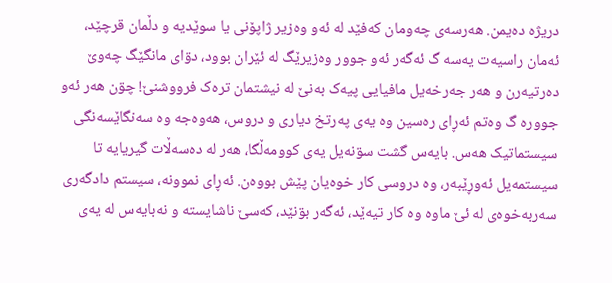دریژە دەیمن. هەرسەی چەومان کەفێد لە ئەو وەزیر ژاپۆنی یا سوێدیە و دڵمان قرچێد، ئەمان راسیەت یەسە گ ئەگەر ئەو جوور وەزیرێگ لە ئێران بوود، دۊای مانگێگ چەوێ دەرتیەرن و هەر جەرخەیل مافیایی پیەک بەنێ لە نیشتمان ترەک فرووشنێ! چۊن هەر ئەو جوورە گ وەتم ئەڕای رەسین وە یەی پەرتخ دیاری و دروس، هەوەجە وە سەنگاێسەنگی سیستماتیک هەس. بایەس گشت سۊنەیل یەی کوومەڵگا، هەر لە دەسەڵات گیریایە تا سیستمەیل ئەوڕێبەر، وە دروسی کار خوەیان پێش بووەن. ئەڕای نموونە، سیستم دادگەری سەربەخوەی لە ئێ ماوە وە کار تیەێد، ئەگەر بۊنێد، کەسێ ناشایستە و نەبایەس لە یەی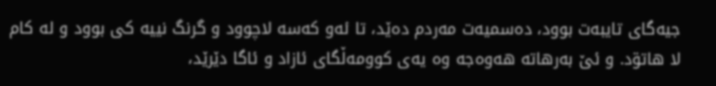جیەگای تایبەت بوود، دەسمیەت مەردم دەێد، تا ئەو کەسە لاچوود و گرنگ نییە کی بوود و لە کام لا هاتۊد. و ئێ بەرهاتە هەوەجە وە یەی کوومەڵگای ئازاد و ئاگا دێرێد،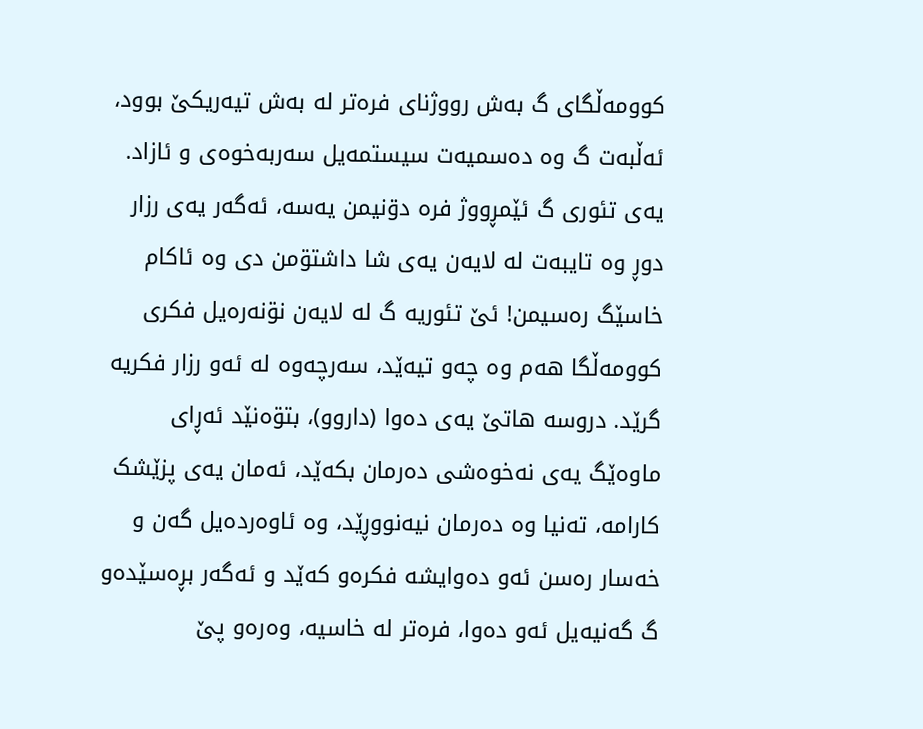کوومەڵگای گ بەش رووژنای فرەتر لە بەش تیەریکێ بوود، ئەڵبەت گ وە دەسمیەت سیستمەیل سەربەخوەی و ئازاد.
یەی تئوری گ ئێمڕووژ فرە دۊنیمن یەسە، ئەگەر یەی رزار دوڕ وە تایبەت لە لایەن یەی شا داشتۊمن دی وە ئاکام خاسێگ رەسیمن! ئێ تئوریە گ لە لایەن نۊنەرەیل فکری کوومەڵگا هەم وە چەو تیەێد، سەرچەوە لە ئەو رزار فکریە گرێد. دروسە هاتێ یەی دەوا (داروو)، بتۊەنێد ئەڕای ماوەێگ یەی نەخوەشی دەرمان بکەێد، ئەمان یەی پزێشک کارامە، تەنیا وە دەرمان نیەنووڕێد، وە ئاوەردەیل گەن و خەسار رەسن ئەو دەوایشە فکرەو کەێد و ئەگەر بڕەسێدەو گ گەنیەیل ئەو دەوا، فرەتر لە خاسیە، وەرەو پێ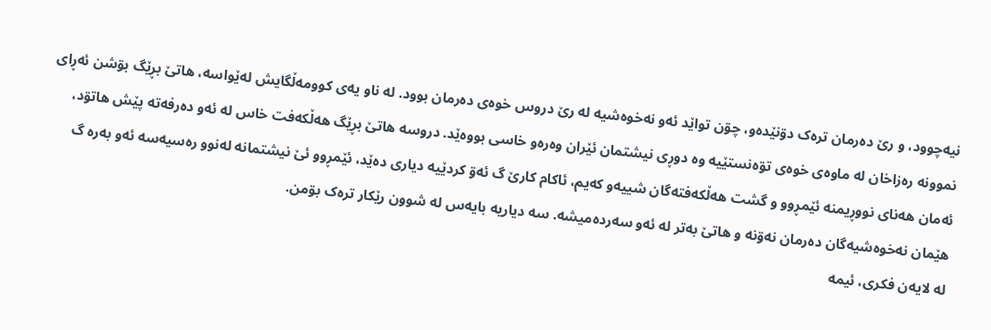نیەچوود، و رێ دەرمان ترەک دۊنێدەو، چۊن تواێد ئەو نەخوەشیە لە رێ دروس خوەی دەرمان بوود. لە ناو یەی کوومەڵگایش لەێواسە، هاتێ بڕێگ بۊشن ئەڕای نموونە رەزاخان لە ماوەی خوەی تۊەنستێیە وە دوڕی نیشتمان ئێران وەرەو خاسی بووەێد. دروسە هاتێ بڕێگ هەڵکەفت خاس لە ئەو دەرفەتە پێش هاتۊد، ئەمان هەنای نووڕیمنە ئێمڕوو و گشت هەڵکەفتەگان شییەو کەیم، ئاکام کارێ گ ئەۊ کردێیە دیاری دەێد، ئێمڕوو ئێ نیشتمانە لەنوو رەسیەسە ئەو بەرە گ هێمان نەخوەشیەگان دەرمان نەۊنە و هاتێ بەتر لە ئەو سەردەمیشە. سە دیاریە بایەس لە شوون رێکار ترەک بۊمن.
لە لایەن فکری، ئیمه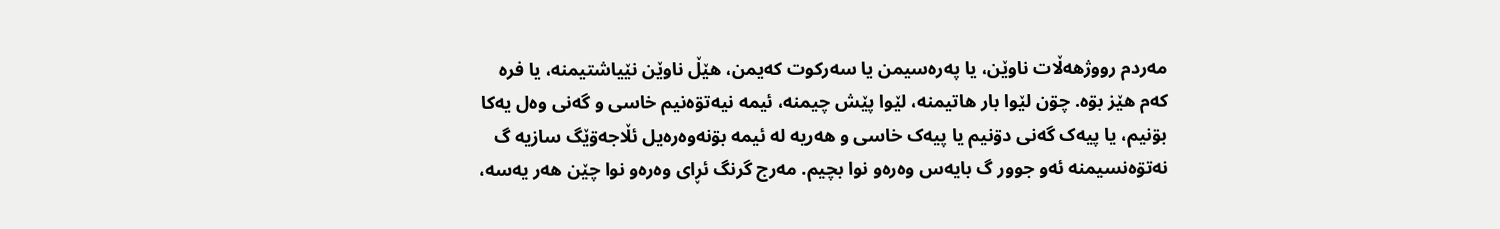مەردم رووژهەڵات ناوێن، یا پەرەسیمن یا سەرکوت کەیمن، هێڵ ناوێن نێیاشتیمنە، یا فرە کەم هێز بۊە. چۊن لێوا بار هاتیمنە، لێوا پێش چیمنە، ئیمه نیەتۊەنیم خاسی و گەنی وەل یەکا بۊنیم، یا پیەک گەنی دۊنیم یا پیەک خاسی و هەریە له ئیمه بۊنەوەرەیل ئڵاجەۊێگ سازیه گ نەتۊەنسیمنە ئەو جوور گ بایەس وەرەو نوا بچیم. مەرج گرنگ ئڕای وەرەو نوا چێن هەر یەسە،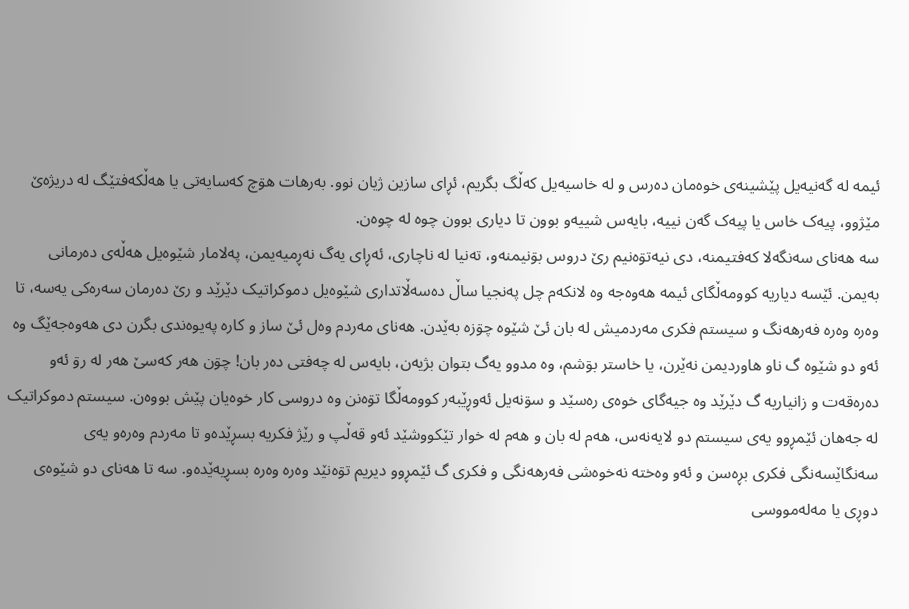ئیمە له گەنیەیل پێشینەی خوەمان دەرس و له خاسیەیل کەڵگ بگریم، ئڕای سازین ژیان نوو. بەرهات هۊچ کەسایەتی یا هەڵکەفتێگ له دریژەێ مێژوو، پیەک خاس یا پیەک گەن نییه، بایەس شییەو بوون تا دیاری بوون چوە له چوەن.
سە هەنای سەنگەلا کەفتیمنە، دی نیەتۊەنیم رێ دروس بۊنیمنەو، تەنیا لە ناچاری، ئەڕای یەگ نەڕمیەیمن، پەلامار شێوەیل هەڵەی دەرمانی بەیمن. ئێسە دیاریە کوومەڵگای ئیمە هەوەجە وە لانکەم چل پەنجیا ساڵ دەسەڵاتداری شێوەیل دموکراتیک دێرێد و رێ دەرمان سەرەکی یەسە، تا وەرە وەرە فەرهەنگ و سیستم فکری مەردمیش لە بان ئێ شێوە چۊزە بەێدن. هەنای مەردم وەل ئێ ساز و کارە پەیوەندی بگرن دی هەوەجەێگ وە ئەو دو شێوە گ ناو هاوردیمن نەێرن، یا خاستر بۊشم، وە مدوو یەگ بتوان بژیەن، بایەس لە چەفتی دەر بان! چۊن هەر کەسێ هەر لە رۊ ئەو دەرەقەت و زانیاریە گ دێرێد وە جیەگای خوەی رەسێد و سۊنەیل ئەوڕێبەر کوومەڵگا تۊەنن وە دروسی کار خوەیان پێش بووەن. سیستم دموکراتیک لە جەهان ئێمڕوو یەی سیستم دو لایەنەس، هەم لە بان و هەم لە خوار تێکووشێد ئەو قەڵپ و رێژ فکریە بسڕێدەو تا مەردم وەرەو یەی سەنگاێسەنگی فکری بڕەسن و ئەو وەختە نەخوەشی فەرهەنگی و فکری گ ئێمڕوو دیریم تۊەنێد وەرە وەرە بسڕیەێدەو. سە تا هەنای دو شێوەی دوڕی یا مەلەمووسی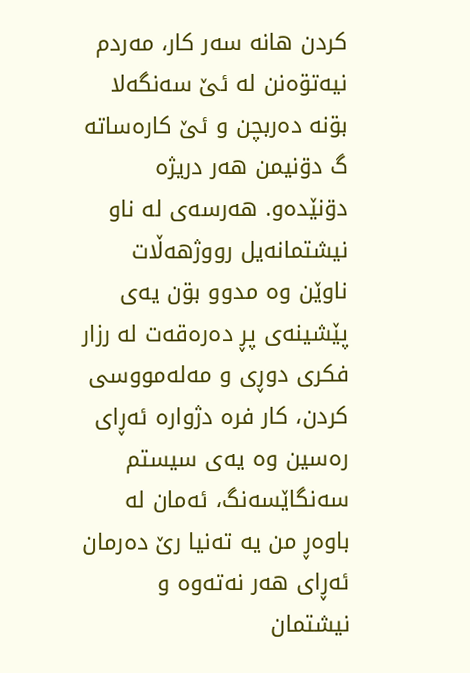کردن هانە سەر کار، مەردم نیەتۊەنن لە ئێ سەنگەلا بۊنە دەربچن و ئێ کارەساتە گ دۊنیمن هەر دریژە دۊنێدەو. هەرسەی لە ناو نیشتمانەیل رووژهەڵات ناوێن وە مدوو بۊن یەی پێشینەی پڕ دەرەقەت لە رزار فکری دوڕی و مەلەمووسی کردن، کار فرە دژوارە ئەڕای رەسین وە یەی سیستم سەنگاێسەنگ، ئەمان لە باوەڕ من یە تەنیا رێ دەرمان ئەڕای هەر نەتەوە و نیشتمان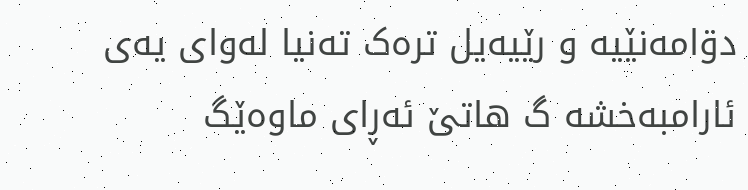دۊامەنێیە و رێیەیل ترەک تەنیا لەوای یەی ئارامبەخشە گ هاتێ ئەڕای ماوەێگ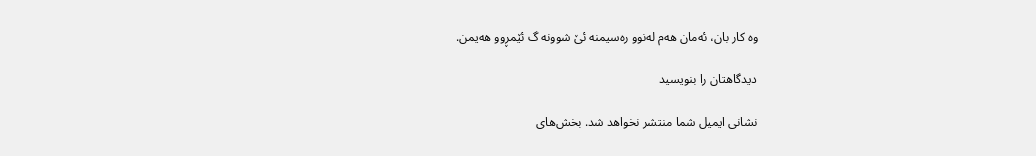وە کار بان، ئەمان هەم لەنوو رەسیمنە ئێ شوونە گ ئێمڕوو هەیمن.

دیدگاهتان را بنویسید

نشانی ایمیل شما منتشر نخواهد شد. بخش‌های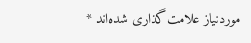موردنیاز علامت‌گذاری شده‌اند *